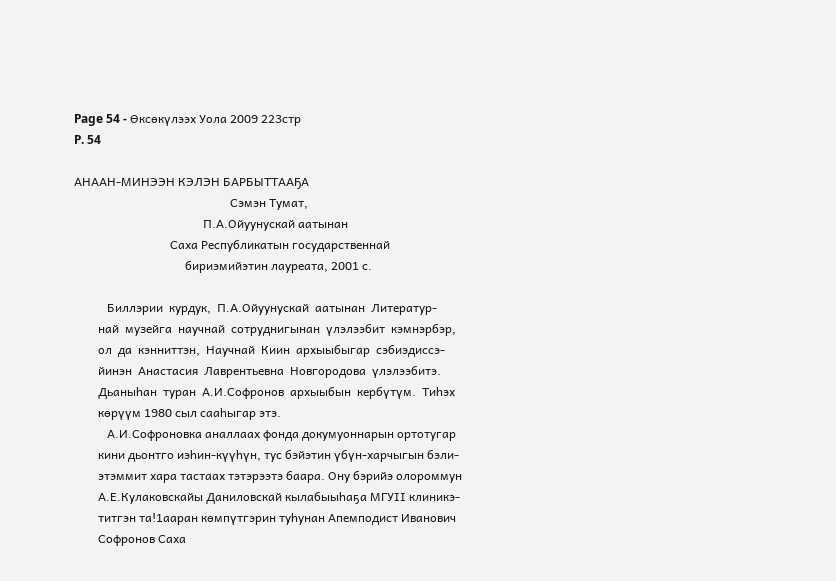Page 54 - Өксөкүлээх Уола 2009 223стр
P. 54

АНААН-МИНЭЭН КЭЛЭН БАРБЫТТААҔА
                                                    Сэмэн Тумат,
                                           П.А.Ойуунускай аатынан
                                Саха Республикатын государственнай
                                     бириэмийэтин лауреата, 2001 с.

           Биллэрии  курдук,  П.А.Ойуунускай  аатынан  Литератур-
        най  музейга  научнай  сотруднигынан  үлэлээбит  кэмнэрбэр,
        ол  да  кэнниттэн,  Научнай  Киин  архыыбыгар  сэбиэдиссэ-
        йинэн  Анастасия  Лаврентьевна  Новгородова  үлэлээбитэ.
        Дьаныһан  туран  А.И.Софронов  архыыбын  кербүтүм.  Тиһэх
        көрүүм 1980 сыл сааһыгар этэ.
           А.И.Софроновка аналлаах фонда докумуоннарын ортотугар
        кини дьонтго иэһин-күүһүн, тус бэйэтин үбүн-харчыгын бэли-
        этэммит хара тастаах тэтэрээтэ баара. Ону бэрийэ олороммун
        А.Е.Кулаковскайы Даниловскай кылабыыһаҕа МГУII клиникэ-
        титгэн та!1ааран көмпүтгэрин туһунан Апемподист Иванович
        Софронов Саха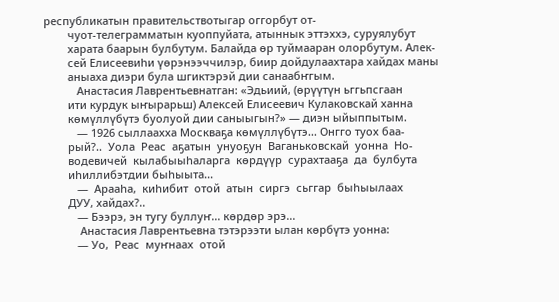республикатын правительствотыгар оггорбут от-
        чуот-телеграмматын куоппуйата, атыннык эттэххэ, суруялубут
        харата баарын булбутум. Балайда өр туймааран олорбутум. Алек-
        сей Елисеевиһи үөрэнээччилэр, биир дойдулаахтара хайдах маны
        аныаха диэри була шгиктэрэй дии санаабҥгым.
           Анастасия Лаврентьевнатган: «Эдьиий, (өрүүтүн ьггьпсгаан
        ити курдук ыҥырарьш) Алексей Елисеевич Кулаковскай ханна
        көмүллүбүтэ буолуой дии саныыгын?» — диэн ыйыппытым.
           — 1926 сыллаахха Москваҕа көмүллүбүтэ... Онгго туох баа-
        рый?..  Уола  Реас  аҕатын  унуоҕун  Ваганьковскай  уонна  Но-
        водевичей  кылабыыһаларга  көрдүүр  сурахтааҕа  да  булбута
        иһиллибэтдии быһыыта...
           —  Арааһа,  киһибит  отой  атын  сиргэ  сьггар  быһыылаах
        ДУУ, хайдах?..
           — Бээрэ, эн тугу буллуҥ... көрдөр эрэ...
            Анастасия Лаврентьевна тэтэрээти ылан көрбүтэ уонна:
           — Уо,  Реас  муҥнаах  отой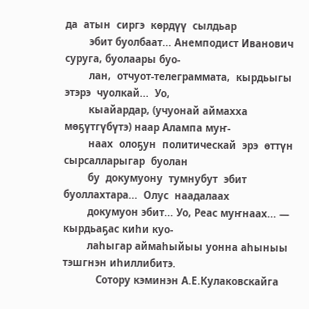да  атын  сиргэ  көрдүү  сылдьар
        эбит буолбаат... Анемподист Иванович суруга, буолаары буо-
        лан,  отчуот-телеграммата,  кырдьыгы  этэрэ  чуолкай...  Уо,
        кыайардар, (учуонай аймахха мөҕүтгүбүтэ) наар Алампа муҥ-
        наах  олоҕун  политическай  эрэ  өттүн  сырсалларыгар  буолан
        бу  докумуону  тумнубут  эбит  буоллахтара...  Олус  наадалаах
        докумуон эбит... Уо, Реас муҥнаах... — кырдьаҕас киһи куо-
        лаһыгар аймаһыйыы уонна аһыныы тэшгнэн иһиллибитэ.
           Сотору кэминэн А.Е.Кулаковскайга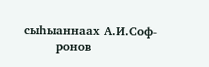сыһыаннаах А.И.Соф-
        ронов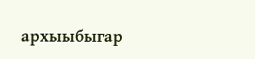архыыбыгар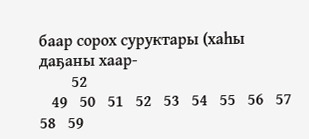баар сорох суруктары (хаһы даҕаны хаар-
        52
   49   50   51   52   53   54   55   56   57   58   59